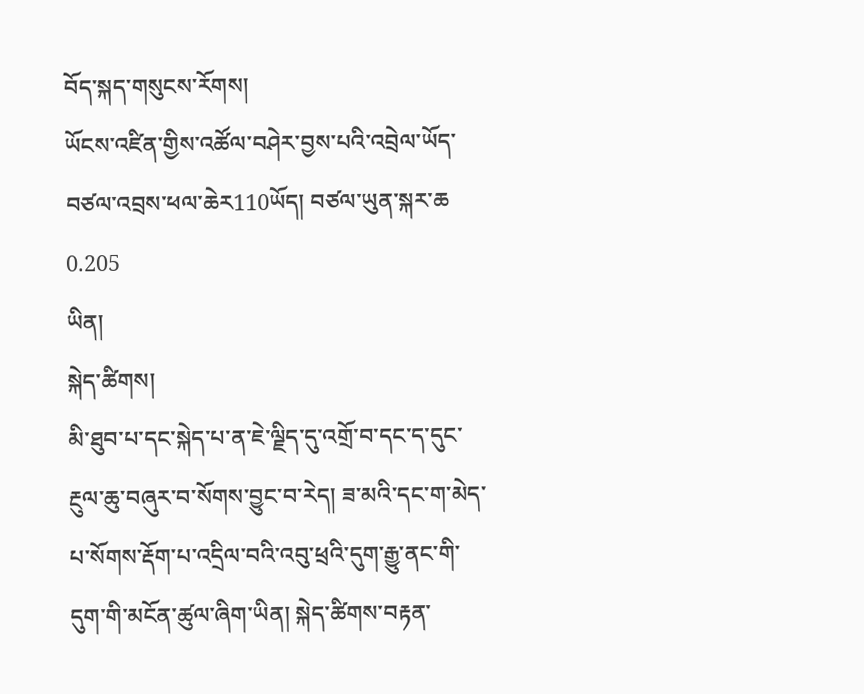བོད་སྐད་གསུངས་རོགས།
ཡོངས་འཛིན་གྱིས་འཚོལ་བཤེར་བྱས་པའི་འབྲེལ་ཡོད་བཙལ་འབྲས་ཕལ་ཆེར110ཡོད། བཙལ་ཡུན་སྐར་ཆ 0.205
ཡིན།
སྐེད་ཚིགས།
མི་ཐུབ་པ་དང་སྐེད་པ་ན་ཇེ་ལྗིད་དུ་འགྲོ་བ་དང་ད་དུང་རྔུལ་ཆུ་བཞུར་བ་སོགས་བྱུང་བ་རེད། ཟ་མའི་དང་ག་མེད་པ་སོགས་རྡོག་པ་འདྲིལ་བའི་འབུ་ཕྲའི་དུག་རྒྱུ་ནང་གི་དུག་གི་མངོན་ཚུལ་ཞིག་ཡིན། སྐེད་ཚིགས་བརྟན་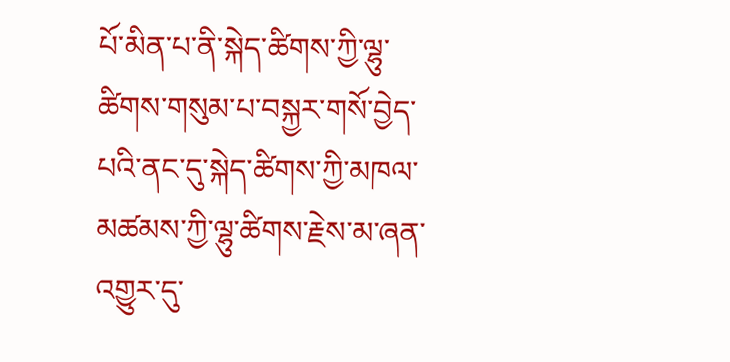པོ་མིན་པ་ནི་སྐེད་ཚིགས་ཀྱི་ལྷུ་ཚིགས་གསུམ་པ་བསྐྱར་གསོ་བྱེད་པའི་ནང་དུ་སྐེད་ཚིགས་ཀྱི་མཁལ་མཚམས་ཀྱི་ལྷུ་ཚིགས་རྗེས་མ་ཞན་འགྱུར་དུ་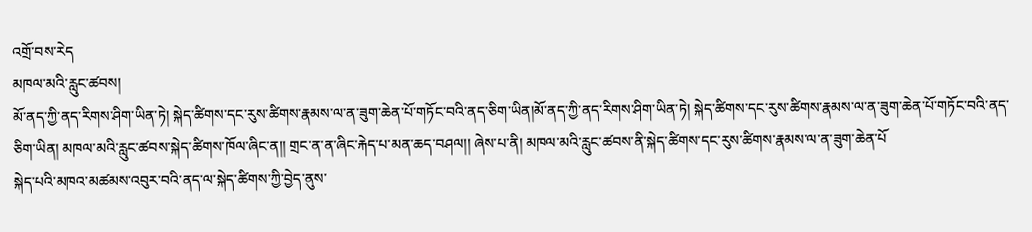འགྲོ་བས་རེད
མཁལ་མའི་རླུང་ཚབས།
མོ་ནད་ཀྱི་ནད་རིགས་ཤིག་ཡིན་ཏེ། སྐེད་ཚིགས་དང་རུས་ཚིགས་རྣམས་ལ་ན་ཟུག་ཆེན་པོ་གཏོང་བའི་ནད་ཅིག་ཡིན།མོ་ནད་ཀྱི་ནད་རིགས་ཤིག་ཡིན་ཏེ། སྐེད་ཚིགས་དང་རུས་ཚིགས་རྣམས་ལ་ན་ཟུག་ཆེན་པོ་གཏོང་བའི་ནད་ཅིག་ཡིན། མཁལ་མའི་རླུང་ཚབས་སྐེད་ཚིགས་ཁོལ་ཞིང་ན།། གྲང་ན་ན་ཞིང་རྐེད་པ་མན་ཆད་བཤལ།། ཞེས་པ་ནི། མཁལ་མའི་རླུང་ཚབས་ནི་སྐེད་ཚིགས་དང་རུས་ཚིགས་རྣམས་ལ་ན་ཟུག་ཆེན་པོ
སྐེད་པའི་མཁའ་མཚམས་འབུར་བའི་ནད་ལ་སྐེད་ཚིགས་ཀྱི་བྱེད་ནུས་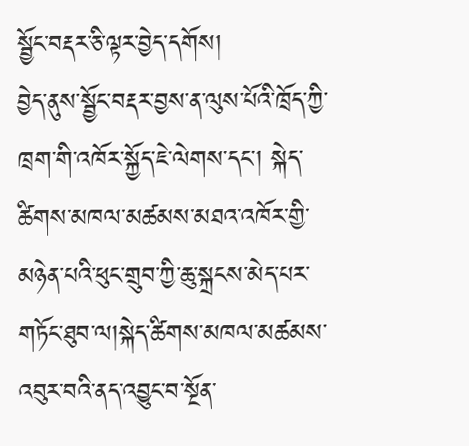སྦྱོང་བརྡར་ཅི་ལྟར་བྱེད་དགོས།
བྱེད་ནུས་སྦྱོང་བརྡར་བྱས་ན་ལུས་པོའི་ཁྲོད་ཀྱི་ཁྲག་གི་འཁོར་སྐྱོད་ཇེ་ལེགས་དང་། སྐེད་ཚིགས་མཁལ་མཚམས་མཐའ་འཁོར་གྱི་མཉེན་པའི་ཕུང་གྲུབ་ཀྱི་ཆུ་སྐྲངས་མེད་པར་གཏོང་ཐུབ་ལ།སྐེད་ཚིགས་མཁལ་མཚམས་འབུར་བའི་ནད་འབྱུང་བ་སྔོན་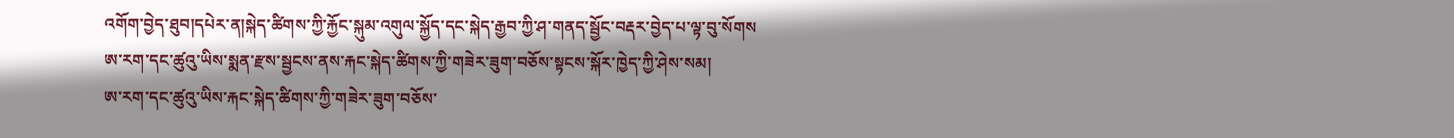འགོག་བྱེད་ཐུབ།དཔེར་ན།སྐེད་ཚིགས་ཀྱི་རྐྱོང་སྐུམ་འགུལ་སྐྱོད་དང་སྐེད་རྒྱབ་ཀྱི་ཤ་གནད་སྦྱོང་བརྡར་བྱེད་པ་ལྟ་བུ་སོགས
ཨ་རག་དང་ཚུའུ་ཡིས་སྨན་རྫས་སྦྱངས་ནས་རྐང་སྐེད་ཚིགས་ཀྱི་གཟེར་ཟུག་བཅོས་སྟངས་སྐོར་ཁྱེད་ཀྱི་ཤེས་སམ།
ཨ་རག་དང་ཚུའུ་ཡིས་རྐང་སྐེད་ཚིགས་ཀྱི་གཟེར་ཟུག་བཅོས་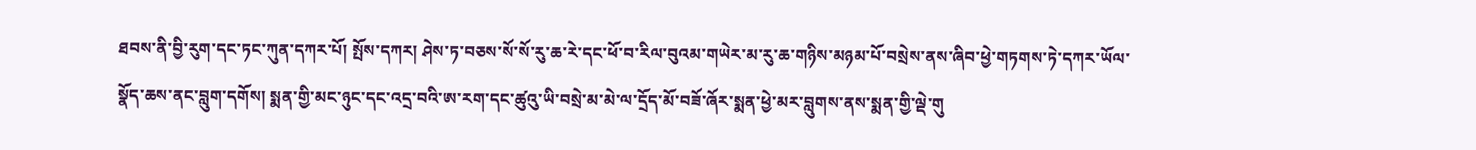ཐབས་ནི་བྱི་རུག་དང་ཏང་ཀུན་དཀར་པོ། སྤོས་དཀར། ཤེས་ཏ་བཅས་སོ་སོ་རུ་ཆ་རེ་དང་ཕོ་བ་རིལ་བུའམ་གཡེར་མ་རུ་ཆ་གཉིས་མཉམ་པོ་བསྲེས་ནས་ཞིབ་ཕྱེ་གཏགས་ཏེ་དཀར་ཡོལ་སྣོད་ཆས་ནང་བླུག་དགོས། སྨན་གྱི་མང་ཉུང་དང་འདྲ་བའི་ཨ་རག་དང་ཚུའུ་ཡི་བསྲེ་མ་མེ་ལ་དྲོད་མོ་བཟོ་ཞོར་སྨན་ཕྱེ་མར་བླུགས་ནས་སྨན་གྱི་ལྡེ་གུ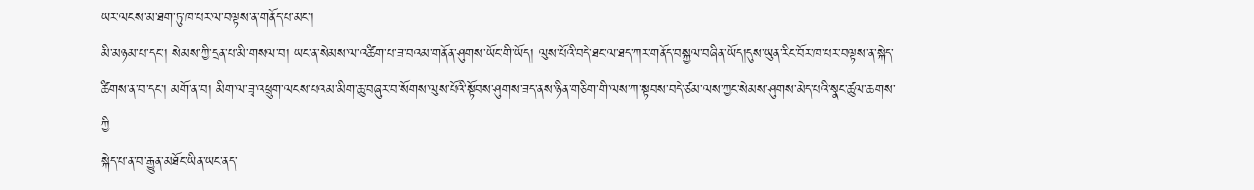ཡར་ལངས་མ་ཐག་ཏུ་ཁ་པར་ལ་བལྟས་ན་གནོད་པ་མང་།
མི་མཉམ་པ་དང་། སེམས་ཀྱི་དྲན་པ་མི་གསལ་བ། ཡང་ན་སེམས་ལ་འཚིག་པ་ཟ་བའམ་གནོན་ཤུགས་ཡོང་གི་ཡོད། ལུས་པོའི་བདེ་ཐང་ལ་ཐད་ཀར་གནོད་བསྐྱལ་བཞིན་ཡོད།དུས་ཡུན་རིང་བོར་ཁ་པར་བལྟས་ན་སྐེད་ཚིགས་ན་བ་དང་། མགོ་ན་བ། མིག་ལ་ཟྭ་འཕྲུག་ལངས་པའམ་མིག་ཆུ་བཞུར་བ་སོགས་ལུས་པོའི་སྟོབས་ཤུགས་ཟད་ནས་ཉིན་གཅིག་གི་ལས་ཀ་སྟབས་བདེ་ཙམ་ལས་ཀྱང་སེམས་ཤུགས་མེད་པའི་སྣང་ཚུལ་ཆགས་ཀྱི
སྐེད་པ་ན་བ་རྒྱུན་མཐོང་ཡིན་ཡང་ནད་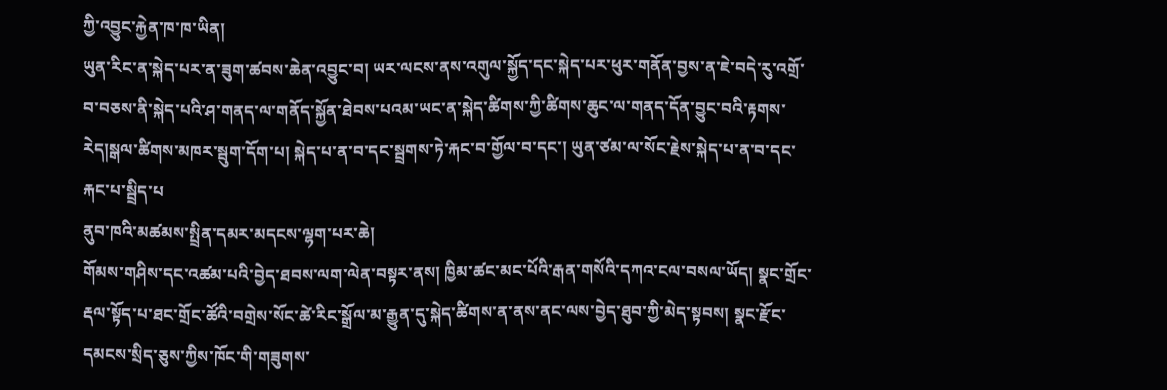ཀྱི་འབྱུང་རྐྱེན་ཁ་ཁ་ཡིན།
ཡུན་རིང་ན་སྐེད་པར་ན་ཟུག་ཚབས་ཆེན་འབྱུང་བ། ཡར་ལངས་ནས་འགུལ་སྐྱོད་དང་སྐེད་པར་ཕུར་གནོན་བྱས་ན་ཇེ་བདེ་རུ་འགྲོ་བ་བཅས་ནི་སྐེད་པའི་ཤ་གནད་ལ་གནོད་སྐྱོན་ཐེབས་པའམ་ཡང་ན་སྐེད་ཚིགས་ཀྱི་ཚིགས་ཆུང་ལ་གནད་དོན་བྱུང་བའི་རྟགས་རེད།སྒལ་ཚིགས་མཁར་སྦུག་དོག་པ། སྐེད་པ་ན་བ་དང་སྦྲགས་ཏེ་རྐང་བ་གྱོལ་བ་དང་། ཡུན་ཙམ་ལ་སོང་རྗེས་སྐེད་པ་ན་བ་དང་རྐང་པ་སྦྲིད་པ
ནུབ་ཁའི་མཚམས་སྤྲིན་དམར་མདངས་ལྷག་པར་ཆེ།
གོམས་གཤིས་དང་འཚམ་པའི་བྱེད་ཐབས་ལག་ལེན་བསྟར་ནས། ཁྱིམ་ཚང་མང་པོའི་རྒན་གསོའི་དཀའ་ངལ་བསལ་ཡོད། སྣང་གྲོང་རྡལ་སྟོད་པ་ཐང་གྲོང་ཚོའི་བགྲེས་སོང་ཚེ་རིང་སྒྲོལ་མ་རྒྱུན་དུ་སྐེད་ཚིགས་ན་ནས་ནང་ལས་བྱེད་ཐུབ་ཀྱི་མེད་སྟབས། སྣང་རྫོང་དམངས་སྲིད་ཅུས་ཀྱིས་ཁོང་གི་གཟུགས་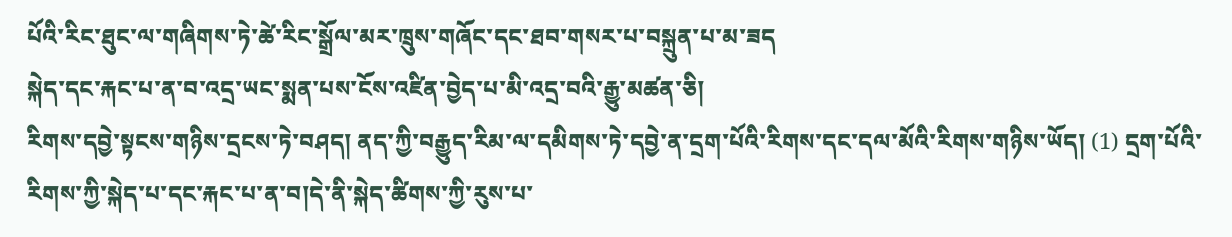པོའི་རིང་ཐུང་ལ་གཞིགས་ཏེ་ཚེ་རིང་སྒྲོལ་མར་ཁྲུས་གཞོང་དང་ཐབ་གསར་པ་བསྐྲུན་པ་མ་ཟད
སྐེད་དང་རྐང་པ་ན་བ་འདྲ་ཡང་སྨན་པས་ངོས་འཛིན་བྱེད་པ་མི་འདྲ་བའི་རྒྱུ་མཚན་ཅི།
རིགས་དབྱེ་སྟངས་གཉིས་དྲངས་ཏེ་བཤད། ནད་ཀྱི་བརྒྱུད་རིམ་ལ་དམིགས་ཏེ་དབྱེ་ན་དྲག་པོའི་རིགས་དང་དལ་མོའི་རིགས་གཉིས་ཡོད། (1) དྲག་པོའི་རིགས་ཀྱི་སྐེད་པ་དང་རྐང་པ་ན་བ།དེ་ནི་སྐེད་ཚིགས་ཀྱི་རུས་པ་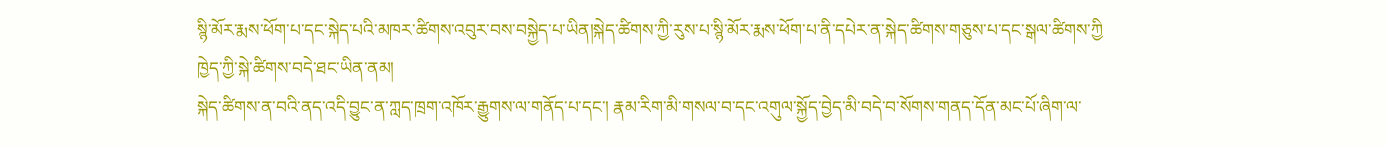སྙི་མོར་རྨས་ཕོག་པ་དང་སྐེད་པའི་མཁར་ཚིགས་འབུར་བས་བསྐྱེད་པ་ཡིན།སྐེད་ཚིགས་ཀྱི་རུས་པ་སྙི་མོར་རྨས་ཕོག་པ་ནི་དཔེར་ན་སྐེད་ཚིགས་གཅུས་པ་དང་སྒལ་ཚིགས་ཀྱི
ཁྱེད་ཀྱི་སྐེ་ཚིགས་བདེ་ཐང་ཡིན་ནམ།
སྐེད་ཚིགས་ན་བའི་ནད་འདི་བྱུང་ན་ཀླད་ཁྲག་འཁོར་རྒྱུགས་ལ་གནོད་པ་དང་། རྣམ་རིག་མི་གསལ་བ་དང་འགུལ་སྐྱོད་བྱེད་མི་བདེ་བ་སོགས་གནད་དོན་མང་པོ་ཞིག་ལ་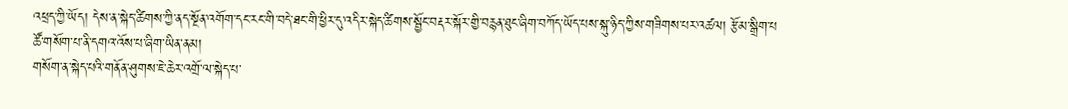འཕྲད་ཀྱི་ཡོད། དེས་ན་སྐེད་ཚིགས་ཀྱི་ནད་སྔོན་འགོག་དང་རང་གི་བདེ་ཐང་གི་ཕྱིར་དུ་འདིར་སྐེད་ཚིགས་སྦྱོང་བརྡར་སྐོར་གྱི་བརྙན་ཐུང་ཞིག་བཀོད་ཡོད་པས་སྐུ་ཉིད་ཀྱིས་གཟིགས་པར་འཚལ། རྩོམ་སྒྲིག་པ
ཚོ་གསོག་པ་ནི་དགའ་འོས་པ་ཞིག་ཡིན་ནམ།
གསོག་ན་སྐེད་པའི་གནོན་ཤུགས་ཇེ་ཆེར་འགྲོ་ལ་སྐེད་པ་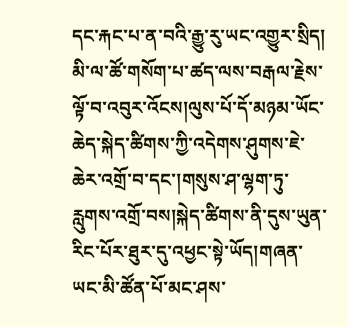དང་རྐང་པ་ན་བའི་རྒྱུ་རུ་ཡང་འགྱུར་སྲིད། མི་ལ་ཚོ་གསོག་པ་ཚད་ལས་བརྒལ་རྗེས་ལྟོ་བ་འབུར་འོངས།ལུས་པོ་དོ་མཉམ་ཡོང་ཆེད་སྐེད་ཚིགས་ཀྱི་འདེགས་ཤུགས་ཇེ་ཆེར་འགྲོ་བ་དང་།གསུས་ཤ་ལྷག་ཏུ་རླུགས་འགྲོ་བས།སྐེད་ཚིགས་ནི་དུས་ཡུན་རིང་པོར་ཐུར་དུ་འཕྱང་སྟེ་ཡོད།གཞན་ཡང་མི་ཚོན་པོ་མང་ཤས་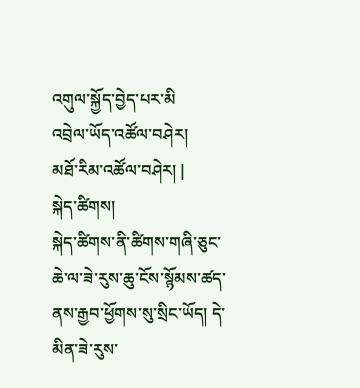འགུལ་སྐྱོད་བྱེད་པར་མི
འབྲེལ་ཡོད་འཚོལ་བཤེར།
མཐོ་རིམ་འཚོལ་བཤེར། |
སྐེད་ཚིགས།
སྐེད་ཚིགས་ནི་ཚིགས་གཞི་ཅུང་ཆེ་ལ་ཟེ་རུས་ཆུ་ངོས་སྙོམས་ཚད་ནས་རྒྱབ་ཕྱོགས་སུ་སྲིང་ཡོད། དེ་མིན་ཟེ་རུས་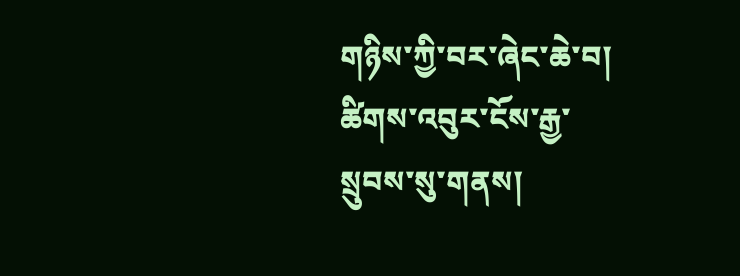གཉིས་ཀྱི་བར་ཞེང་ཆེ་བ། ཚིགས་འབུར་ངོས་རྒྱ་སྲུབས་སུ་གནས།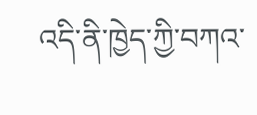འདི་ནི་ཁྱེད་ཀྱི་བཀའ་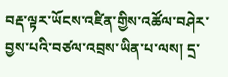བརྡ་ལྟར་ཡོངས་འཛིན་གྱིས་འཚོལ་བཤེར་བྱས་པའི་བཙལ་འབྲས་ཡིན་པ་ལས། དྲ་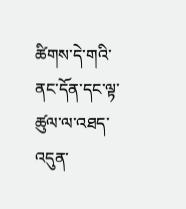ཚིགས་དེ་གའི་ནང་དོན་དང་ལྟ་ཚུལ་ལ་འཐད་འདུན་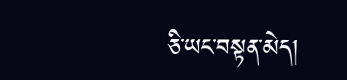ཅི་ཡང་བསྟན་མེད།